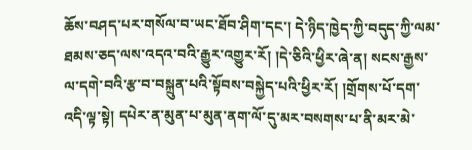ཆོས་བཤད་པར་གསོལ་བ་ཡང་ཐོབ་ཤིག་དང་། དེ་ཉིད་ཁྱེད་ཀྱི་བདུད་ཀྱི་ལམ་ཐམས་ཅད་ལས་འདའ་བའི་རྒྱུར་འགྱུར་རོ། །དེ་ཅིའི་ཕྱིར་ཞེ་ན། སངས་རྒྱས་ལ་དགེ་བའི་རྩ་བ་བསྐྲུན་པའི་སྟོབས་བསྐྱེད་པའི་ཕྱིར་རོ། །གྲོགས་པོ་དག་འདི་ལྟ་སྟེ། དཔེར་ན་མུན་པ་མུན་ནག་ལོ་དུ་མར་བསགས་པ་ནི་མར་མེ་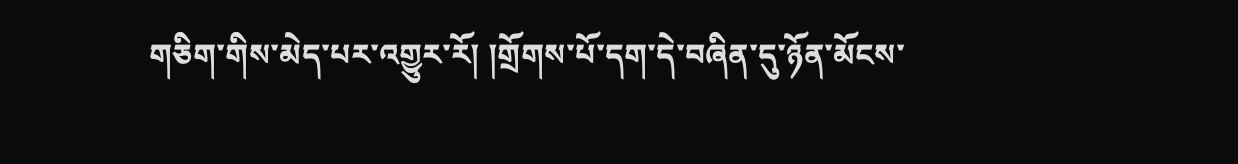གཅིག་གིས་མེད་པར་འགྱུར་རོ། །གྲོགས་པོ་དག་དེ་བཞིན་དུ་ཉོན་མོངས་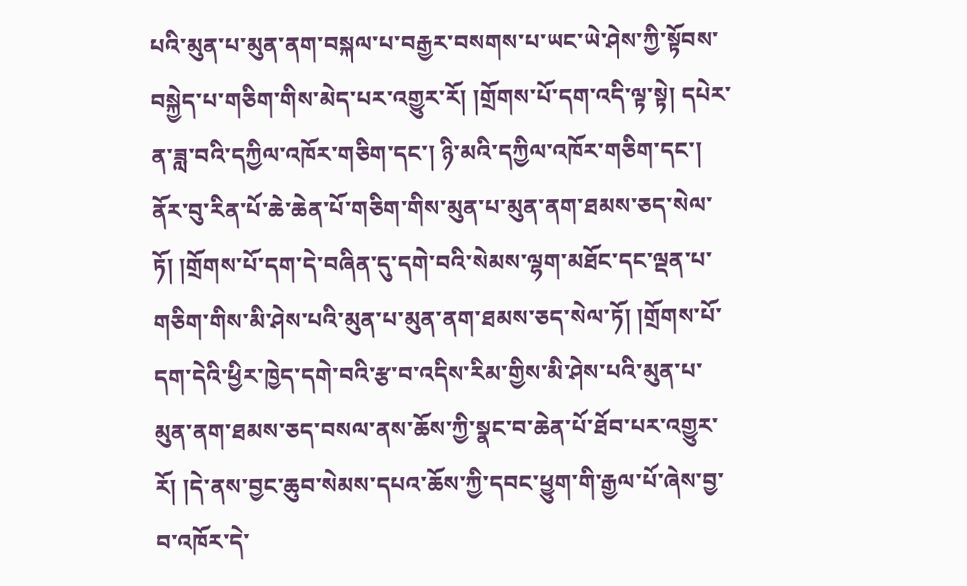པའི་མུན་པ་མུན་ནག་བསྐལ་པ་བརྒྱར་བསགས་པ་ཡང་ཡེ་ཤེས་ཀྱི་སྟོབས་བསྐྱེད་པ་གཅིག་གིས་མེད་པར་འགྱུར་རོ། །གྲོགས་པོ་དག་འདི་ལྟ་སྟེ། དཔེར་ན་ཟླ་བའི་དཀྱིལ་འཁོར་གཅིག་དང་། ཉི་མའི་དཀྱིལ་འཁོར་གཅིག་དང་། ནོར་བུ་རིན་པོ་ཆེ་ཆེན་པོ་གཅིག་གིས་མུན་པ་མུན་ནག་ཐམས་ཅད་སེལ་ཏོ། །གྲོགས་པོ་དག་དེ་བཞིན་དུ་དགེ་བའི་སེམས་ལྷག་མཐོང་དང་ལྡན་པ་གཅིག་གིས་མི་ཤེས་པའི་མུན་པ་མུན་ནག་ཐམས་ཅད་སེལ་ཏོ། །གྲོགས་པོ་དག་དེའི་ཕྱིར་ཁྱེད་དགེ་བའི་རྩ་བ་འདིས་རིམ་གྱིས་མི་ཤེས་པའི་མུན་པ་མུན་ནག་ཐམས་ཅད་བསལ་ནས་ཆོས་ཀྱི་སྣང་བ་ཆེན་པོ་ཐོབ་པར་འགྱུར་རོ། །དེ་ནས་བྱང་ཆུབ་སེམས་དཔའ་ཆོས་ཀྱི་དབང་ཕྱུག་གི་རྒྱལ་པོ་ཞེས་བྱ་བ་འཁོར་དེ་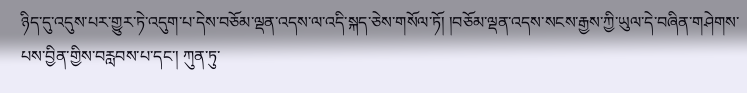ཉིད་དུ་འདུས་པར་གྱུར་ཏེ་འདུག་པ་དེས་བཅོམ་ལྡན་འདས་ལ་འདི་སྐད་ཅེས་གསོལ་ཏོ། །བཅོམ་ལྡན་འདས་སངས་རྒྱས་ཀྱི་ཡུལ་དེ་བཞིན་གཤེགས་པས་བྱིན་གྱིས་བརླབས་པ་དང་། ཀུན་ཏུ་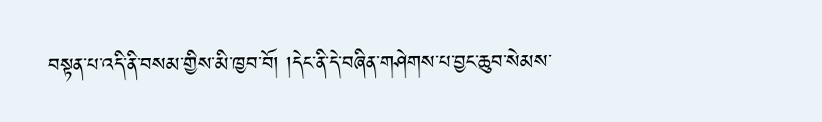བསྟན་པ་འདི་ནི་བསམ་གྱིས་མི་ཁྱབ་བོ། །དེང་ནི་དེ་བཞིན་གཤེགས་པ་བྱང་ཆུབ་སེམས་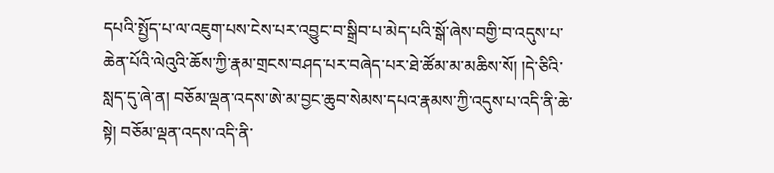དཔའི་སྤྱོད་པ་ལ་འཇུག་པས་ངེས་པར་འབྱུང་བ་སྒྲིབ་པ་མེད་པའི་སྒོ་ཞེས་བགྱི་བ་འདུས་པ་ཆེན་པོའི་ལེའུའི་ཆོས་ཀྱི་རྣམ་གྲངས་བཤད་པར་བཞེད་པར་ཐེ་ཚོམ་མ་མཆིས་སོ། །དེ་ཅིའི་སླད་དུ་ཞེ་ན། བཅོམ་ལྡན་འདས་ཨེ་མ་བྱང་ཆུབ་སེམས་དཔའ་རྣམས་ཀྱི་འདུས་པ་འདི་ནི་ཆེ་སྟེ། བཅོམ་ལྡན་འདས་འདི་ནི་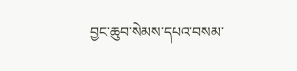བྱང་ཆུབ་སེམས་དཔའ་བསམ་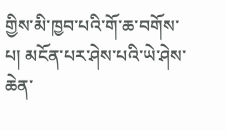གྱིས་མི་ཁྱབ་པའི་གོ་ཆ་བགོས་པ། མངོན་པར་ཤེས་པའི་ཡེ་ཤེས་ཆེན་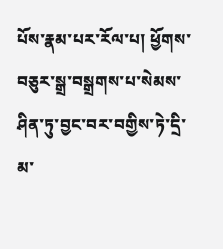པོས་རྣམ་པར་རོལ་པ། ཕྱོགས་བཅུར་སྒྲ་བསྒྲགས་པ་སེམས་ཤིན་ཏུ་བྱང་བར་བགྱིས་ཏེ་དྲི་མ་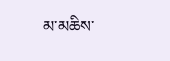མ་མཆིས་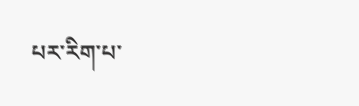པར་རིག་པ་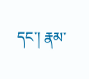དང་། རྣམ་